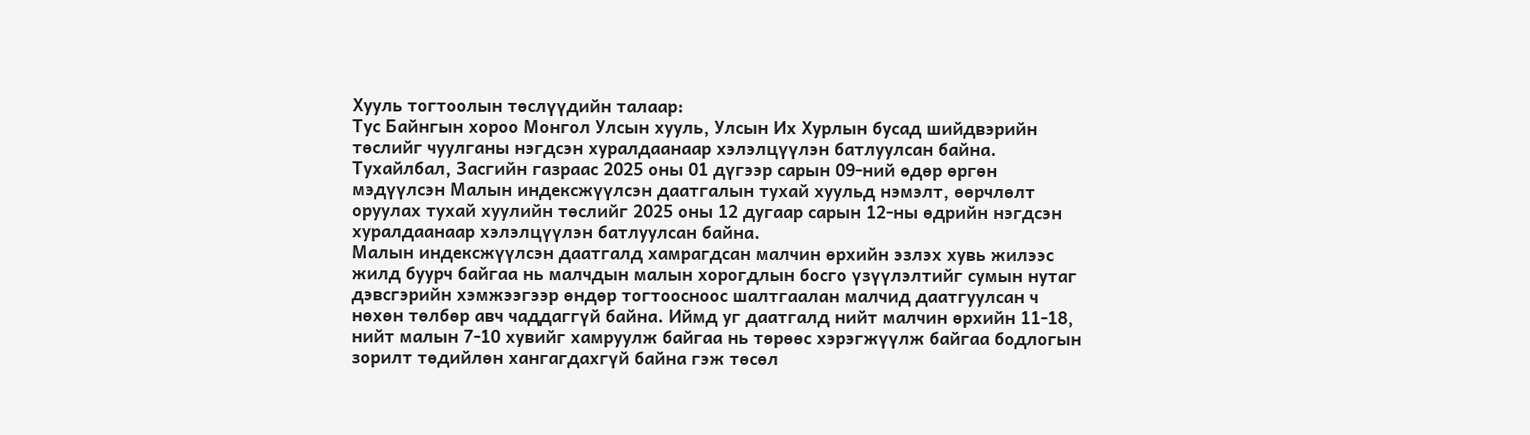Хууль тогтоолын төслүүдийн талаар:
Тус Байнгын хороо Монгол Улсын хууль, Улсын Их Хурлын бусад шийдвэрийн төслийг чуулганы нэгдсэн хуралдаанаар хэлэлцүүлэн батлуулсан байна. Тухайлбал, Засгийн газраас 2025 оны 01 дүгээр сарын 09-ний өдөр өргөн мэдүүлсэн Малын индексжүүлсэн даатгалын тухай хуульд нэмэлт, өөрчлөлт оруулах тухай хуулийн төслийг 2025 оны 12 дугаар сарын 12-ны өдрийн нэгдсэн хуралдаанаар хэлэлцүүлэн батлуулсан байна.
Малын индексжүүлсэн даатгалд хамрагдсан малчин өрхийн эзлэх хувь жилээс жилд буурч байгаа нь малчдын малын хорогдлын босго үзүүлэлтийг сумын нутаг дэвсгэрийн хэмжээгээр өндөр тогтоосноос шалтгаалан малчид даатгуулсан ч нөхөн төлбөр авч чаддаггүй байна. Иймд уг даатгалд нийт малчин өрхийн 11-18, нийт малын 7-10 хувийг хамруулж байгаа нь төрөөс хэрэгжүүлж байгаа бодлогын зорилт төдийлөн хангагдахгүй байна гэж төсөл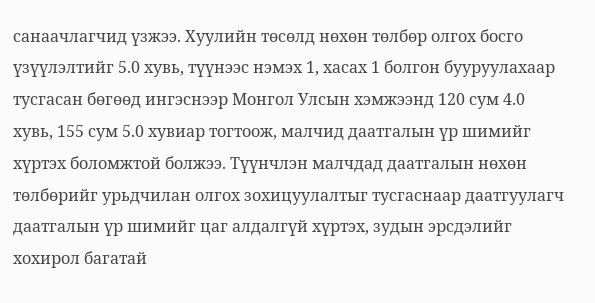санаачлагчид үзжээ. Хуулийн төсөлд нөхөн төлбөр олгох босго үзүүлэлтийг 5.0 хувь, түүнээс нэмэх 1, хасах 1 болгон бууруулахаар тусгасан бөгөөд ингэснээр Монгол Улсын хэмжээнд 120 сум 4.0 хувь, 155 сум 5.0 хувиар тогтоож, малчид даатгалын үр шимийг хүртэх боломжтой болжээ. Түүнчлэн малчдад даатгалын нөхөн төлбөрийг урьдчилан олгох зохицуулалтыг тусгаснаар даатгуулагч даатгалын үр шимийг цаг алдалгүй хүртэх, зудын эрсдэлийг хохирол багатай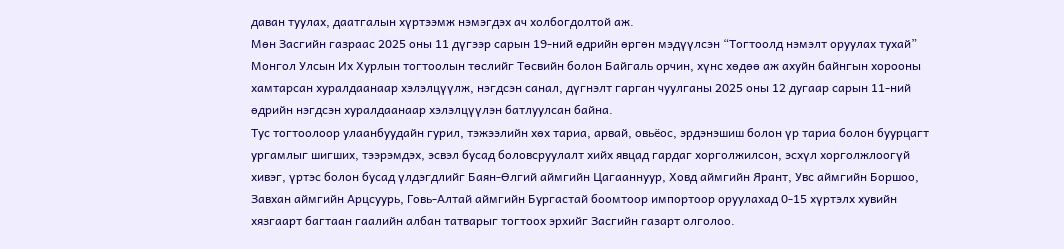даван туулах, даатгалын хүртээмж нэмэгдэх ач холбогдолтой аж.
Мөн Засгийн газраас 2025 оны 11 дүгээр сарын 19-ний өдрийн өргөн мэдүүлсэн “Тогтоолд нэмэлт оруулах тухай” Монгол Улсын Их Хурлын тогтоолын төслийг Төсвийн болон Байгаль орчин, хүнс хөдөө аж ахуйн байнгын хорооны хамтарсан хуралдаанаар хэлэлцүүлж, нэгдсэн санал, дүгнэлт гарган чуулганы 2025 оны 12 дугаар сарын 11-ний өдрийн нэгдсэн хуралдаанаар хэлэлцүүлэн батлуулсан байна.
Тус тогтоолоор улаанбуудайн гурил, тэжээлийн хөх тариа, арвай, овьёос, эрдэнэшиш болон үр тариа болон буурцагт ургамлыг шигших, тээрэмдэх, эсвэл бусад боловсруулалт хийх явцад гардаг хорголжилсон, эсхүл хорголжлоогүй хивэг, үртэс болон бусад үлдэгдлийг Баян-Өлгий аймгийн Цагааннуур, Ховд аймгийн Ярант, Увс аймгийн Боршоо, Завхан аймгийн Арцсуурь, Говь-Алтай аймгийн Бургастай боомтоор импортоор оруулахад 0-15 хүртэлх хувийн хязгаарт багтаан гаалийн албан татварыг тогтоох эрхийг Засгийн газарт олголоо.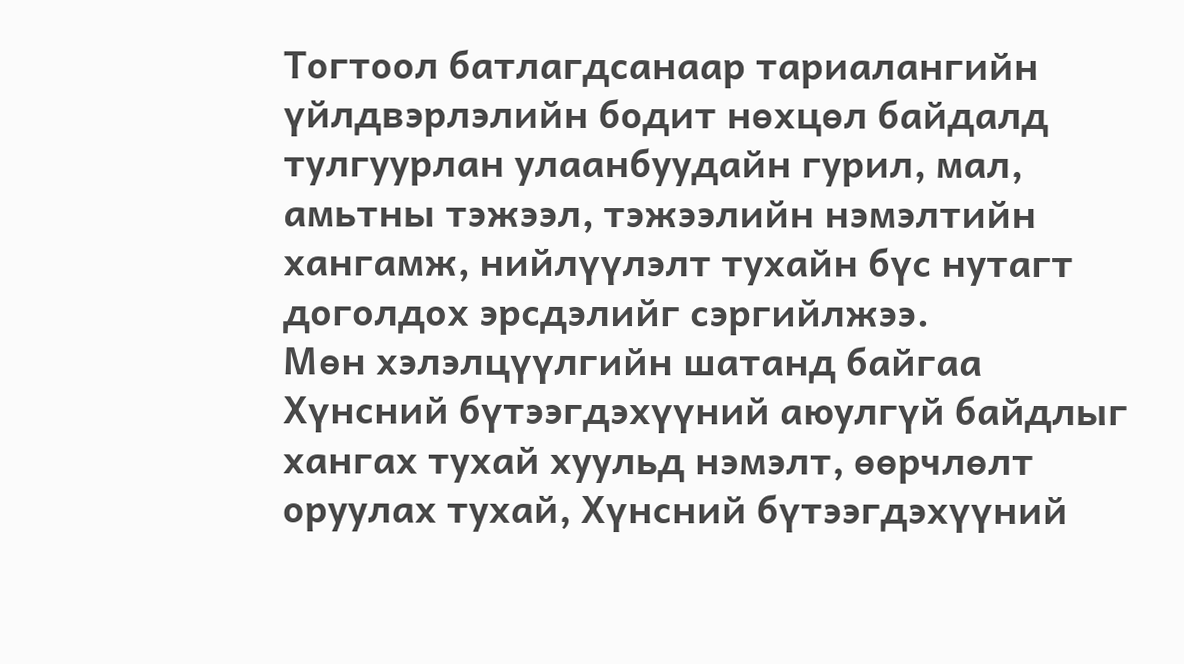Тогтоол батлагдсанаар тариалангийн үйлдвэрлэлийн бодит нөхцөл байдалд тулгуурлан улаанбуудайн гурил, мал, амьтны тэжээл, тэжээлийн нэмэлтийн хангамж, нийлүүлэлт тухайн бүс нутагт доголдох эрсдэлийг сэргийлжээ.
Мөн хэлэлцүүлгийн шатанд байгаа Хүнсний бүтээгдэхүүний аюулгүй байдлыг хангах тухай хуульд нэмэлт, өөрчлөлт оруулах тухай, Хүнсний бүтээгдэхүүний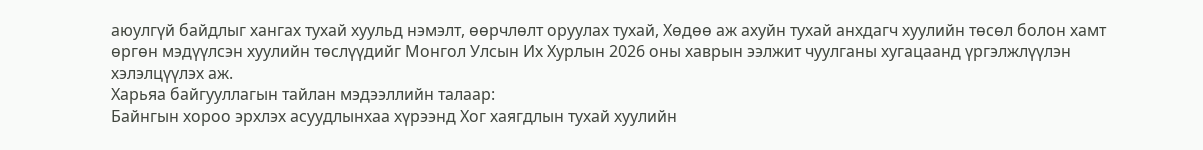аюулгүй байдлыг хангах тухай хуульд нэмэлт, өөрчлөлт оруулах тухай, Хөдөө аж ахуйн тухай анхдагч хуулийн төсөл болон хамт өргөн мэдүүлсэн хуулийн төслүүдийг Монгол Улсын Их Хурлын 2026 оны хаврын ээлжит чуулганы хугацаанд үргэлжлүүлэн хэлэлцүүлэх аж.
Харьяа байгууллагын тайлан мэдээллийн талаар:
Байнгын хороо эрхлэх асуудлынхаа хүрээнд Хог хаягдлын тухай хуулийн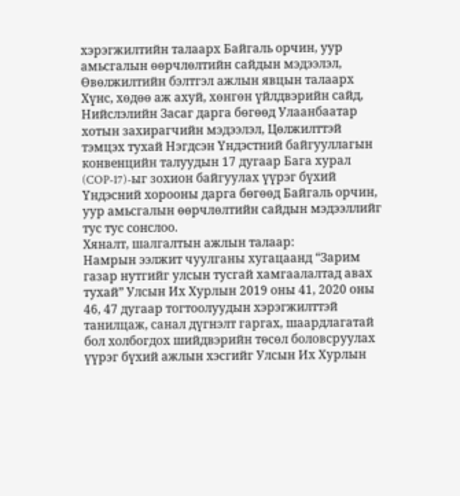хэрэгжилтийн талаарх Байгаль орчин, уур амьсгалын өөрчлөлтийн сайдын мэдээлэл, Өвөлжилтийн бэлтгэл ажлын явцын талаарх Хүнс, хөдөө аж ахуй, хөнгөн үйлдвэрийн сайд, Нийслэлийн Засаг дарга бөгөөд Улаанбаатар хотын захирагчийн мэдээлэл, Цөлжилттэй тэмцэх тухай Нэгдсэн Үндэстний байгууллагын конвенцийн талуудын 17 дугаар Бага хурал (COP-17)-ыг зохион байгуулах үүрэг бүхий Үндэсний хорооны дарга бөгөөд Байгаль орчин, уур амьсгалын өөрчлөлтийн сайдын мэдээллийг тус тус сонслоо.
Хяналт, шалгалтын ажлын талаар:
Намрын ээлжит чуулганы хугацаанд “Зарим газар нутгийг улсын тусгай хамгаалалтад авах тухай” Улсын Их Хурлын 2019 оны 41, 2020 оны 46, 47 дугаар тогтоолуудын хэрэгжилттэй танилцаж, санал дүгнэлт гаргах, шаардлагатай бол холбогдох шийдвэрийн төсөл боловсруулах үүрэг бүхий ажлын хэсгийг Улсын Их Хурлын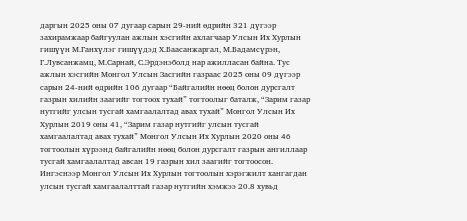даргын 2025 оны 07 дугаар сарын 29-ний өдрийн 321 дүгээр захирамжаар байгуулан ажлын хэсгийн ахлагчаар Улсын Их Хурлын гишүүн М.Ганхүлэг гишүүдэд Х.Баасанжаргал, М.Бадамсүрэн, Г.Лувсанжамц, М.Сарнай, С.Эрдэнэболд нар ажилласан байна. Тус ажлын хэсгийн Монгол Улсын Засгийн газраас 2025 оны 09 дүгээр сарын 24-ний өдрийн 106 дугаар “Байгалийн нөөц болон дурсгалт газрын хилийн заагийг тогтоох тухай” тогтоолыг баталж, “Зарим газар нутгийг улсын тусгай хамгаалалтад авах тухай” Монгол Улсын Их Хурлын 2019 оны 41, “Зарим газар нутгийг улсын тусгай хамгаалалтад авах тухай” Монгол Улсын Их Хурлын 2020 оны 46 тогтоолын хүрээнд байгалийн нөөц болон дурсгалт газрын ангиллаар тусгай хамгаалалтад авсан 19 газрын хил заагийг тогтоосон. Ингэснээр Монгол Улсын Их Хурлын тогтоолын хэрэгжилт хангагдан улсын тусгай хамгаалалттай газар нутгийн хэмжээ 20.8 хувьд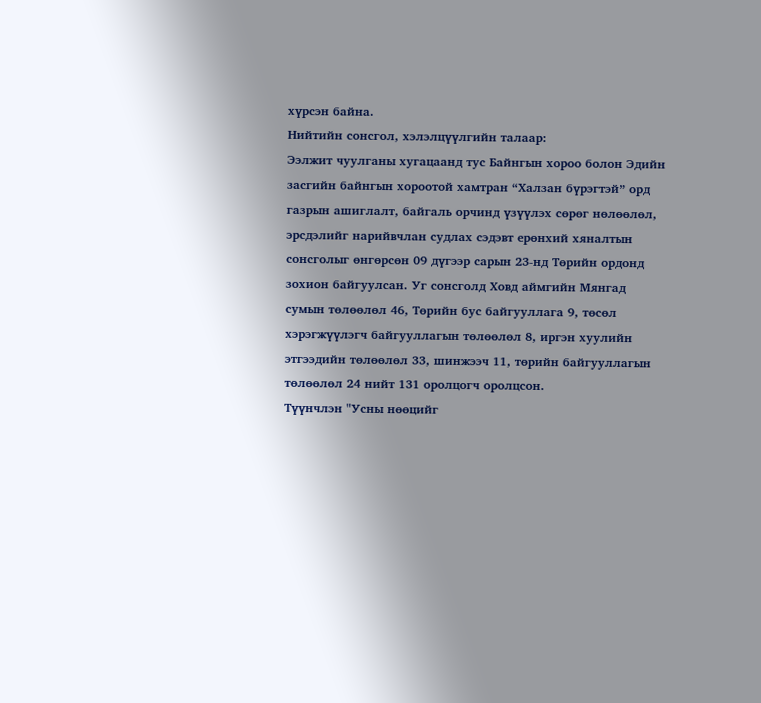хүрсэн байна.
Нийтийн сонсгол, хэлэлцүүлгийн талаар:
Ээлжит чуулганы хугацаанд тус Байнгын хороо болон Эдийн засгийн байнгын хороотой хамтран “Халзан бүрэгтэй” орд газрын ашиглалт, байгаль орчинд үзүүлэх сөрөг нөлөөлөл, эрсдэлийг нарийвчлан судлах сэдэвт ерөнхий хяналтын сонсголыг өнгөрсөн 09 дүгээр сарын 23-нд Төрийн ордонд зохион байгуулсан. Уг сонсголд Ховд аймгийн Мянгад сумын төлөөлөл 46, Төрийн бус байгууллага 9, төсөл хэрэгжүүлэгч байгууллагын төлөөлөл 8, иргэн хуулийн этгээдийн төлөөлөл 33, шинжээч 11, төрийн байгууллагын төлөөлөл 24 нийт 131 оролцогч оролцсон.
Түүнчлэн "Усны нөөцийг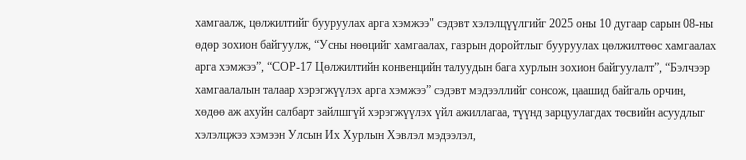хамгаалж, цөлжилтийг бууруулах арга хэмжээ" сэдэвт хэлэлцүүлгийг 2025 оны 10 дугаар сарын 08-ны өдөр зохион байгуулж, “Усны нөөцийг хамгаалах, газрын доройтлыг бууруулах цөлжилтөөс хамгаалах арга хэмжээ”, “СОР-17 Цөлжилтийн конвенцийн талуудын бага хурлын зохион байгуулалт”, “Бэлчээр хамгаалалын талаар хэрэгжүүлэх арга хэмжээ” сэдэвт мэдээллийг сонсож, цаашид байгаль орчин, хөдөө аж ахуйн салбарт зайлшгүй хэрэгжүүлэх үйл ажиллагаа, түүнд зарцуулагдах төсвийн асуудлыг хэлэлцжээ хэмээн Улсын Их Хурлын Хэвлэл мэдээлэл,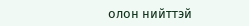олон нийттэй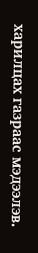харилцах газраас мэдээлэв.